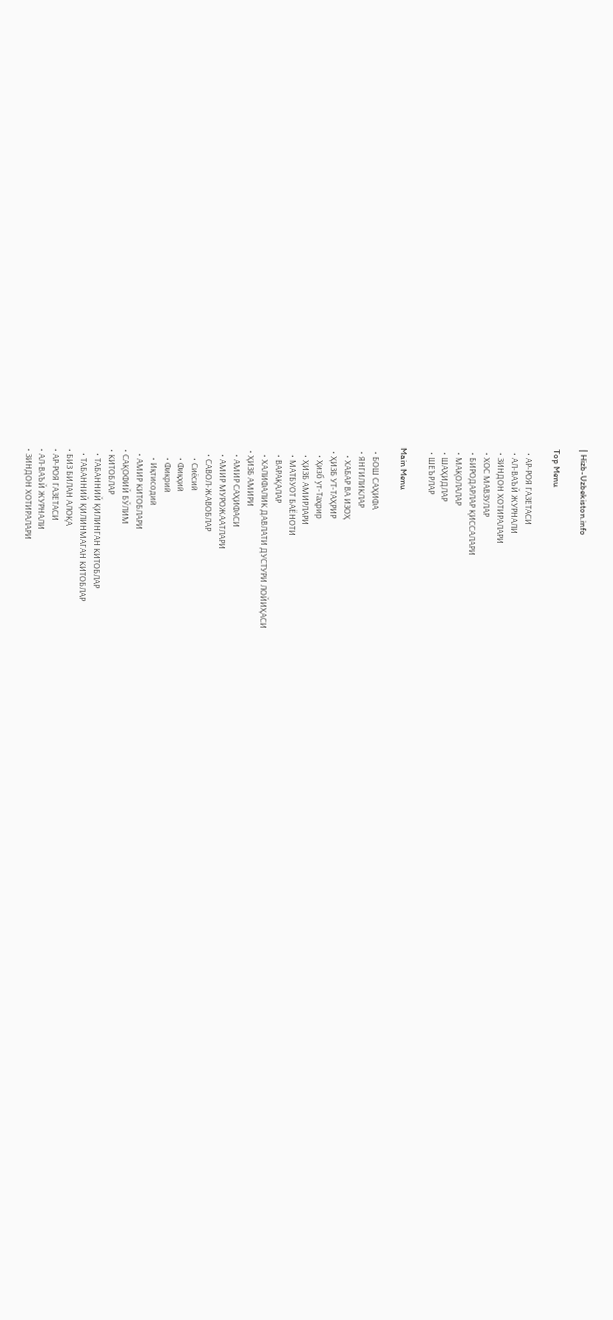| Hizb-Uzbekiston.info

Top Menu

  • АР-РОЯ ГАЗЕТАСИ
  • АЛ-ВАЪЙ ЖУРНАЛИ
  • ЗИНДОН ХОТИРАЛАРИ
  • ХОС МАВЗУЛАР
  • БИРОДАРЛАР ҚИССАЛАРИ
  • МАҚОЛАЛАР
  • ШАҲИДЛАР
  • ШЕЪРЛАР

Main Menu

  • БОШ САҲИФА
  • ЯНГИЛИКЛАР
    • ХАБАР ВА ИЗОҲ
  • ҲИЗБ УТ-ТАҲРИР
    • Ҳизб ут-Таҳрир
    • ҲИЗБ АМИРЛАРИ
    • МАТБУОТ БАЁНОТИ
    • ВАРАҚАЛАР
    • ХАЛИФАЛИК ДАВЛАТИ ДУСТУРИ ЛОЙИҲАСИ
  • ҲИЗБ АМИРИ
    • АМИР САҲИФАСИ
    • АМИР МУРОЖААТЛАРИ
    • САВОЛ-ЖАВОБЛАР
      • Сиёсий
      • Фиқҳий
      • Фикрий
      • Иқтисодий
    • АМИР КИТОБЛАРИ
  • САҚОФИЙ БЎЛИМ
  • КИТОБЛАР
    • ТАБАННИЙ ҚИЛИНГАН КИТОБЛАР
    • ТАБАННИЙ ҚИЛИНМАГАН КИТОБЛАР
  • БИЗ БИЛАН АЛОҚА
  • АР-РОЯ ГАЗЕТАСИ
  • АЛ-ВАЪЙ ЖУРНАЛИ
  • ЗИНДОН ХОТИРАЛАРИ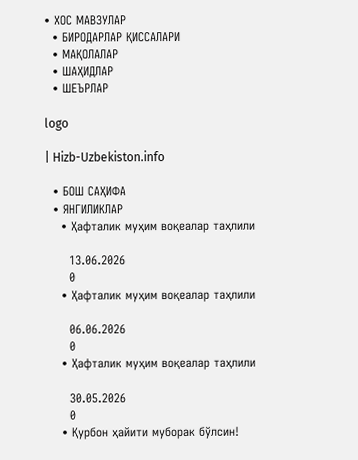• ХОС МАВЗУЛАР
  • БИРОДАРЛАР ҚИССАЛАРИ
  • МАҚОЛАЛАР
  • ШАҲИДЛАР
  • ШЕЪРЛАР

logo

| Hizb-Uzbekiston.info

  • БОШ САҲИФА
  • ЯНГИЛИКЛАР
    • Ҳафталик муҳим воқеалар таҳлили

      13.06.2026
      0
    • Ҳафталик муҳим воқеалар таҳлили

      06.06.2026
      0
    • Ҳафталик муҳим воқеалар таҳлили

      30.05.2026
      0
    • Қурбон ҳайити муборак бўлсин!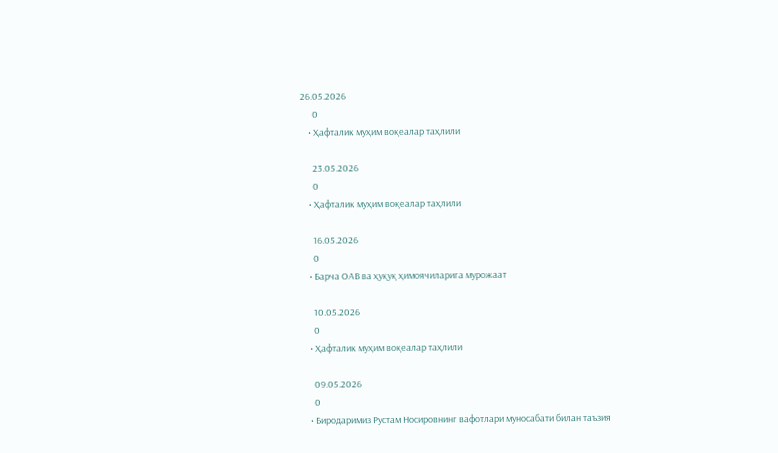26.05.2026
      0
    • Ҳафталик муҳим воқеалар таҳлили

      23.05.2026
      0
    • Ҳафталик муҳим воқеалар таҳлили

      16.05.2026
      0
    • Барча ОАВ ва ҳуқуқ ҳимоячиларига мурожаат

      10.05.2026
      0
    • Ҳафталик муҳим воқеалар таҳлили

      09.05.2026
      0
    • Биродаримиз Рустам Носировнинг вафотлари муносабати билан таъзия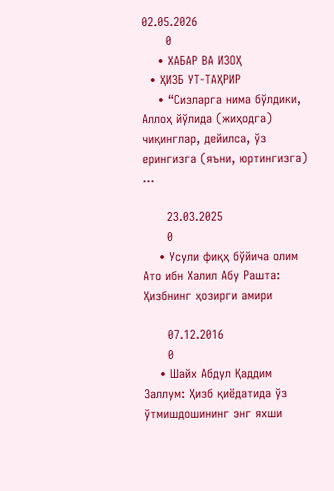02.05.2026
      0
    • ХАБАР ВА ИЗОҲ
  • ҲИЗБ УТ-ТАҲРИР
    • “Сизларга нима бўлдики, Аллоҳ йўлида (жиҳодга) чиқинглар, дейилса, ўз ерингизга (яъни, юртингизга) ...

      23.03.2025
      0
    • Усули фиқҳ бўйича олим Ато ибн Халил Абу Рашта: Ҳизбнинг ҳозирги амири

      07.12.2016
      0
    • Шайх Абдул Қаддим Заллум: Ҳизб қиёдатида ўз ўтмишдошининг энг яхши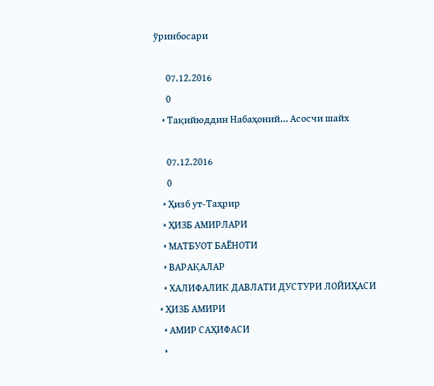ўринбосари

      07.12.2016
      0
    • Тақийюддин Набаҳоний… Асосчи шайх

      07.12.2016
      0
    • Ҳизб ут-Таҳрир
    • ҲИЗБ АМИРЛАРИ
    • МАТБУОТ БАЁНОТИ
    • ВАРАҚАЛАР
    • ХАЛИФАЛИК ДАВЛАТИ ДУСТУРИ ЛОЙИҲАСИ
  • ҲИЗБ АМИРИ
    • АМИР САҲИФАСИ
    •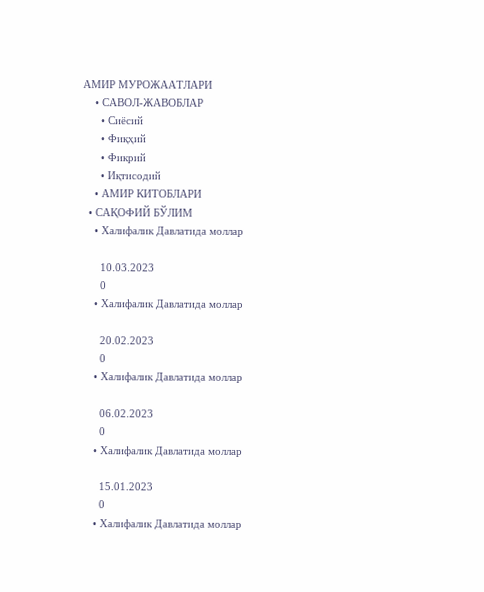АМИР МУРОЖААТЛАРИ
    • САВОЛ-ЖАВОБЛАР
      • Сиёсий
      • Фиқҳий
      • Фикрий
      • Иқтисодий
    • АМИР КИТОБЛАРИ
  • САҚОФИЙ БЎЛИМ
    • Халифалик Давлатида моллар

      10.03.2023
      0
    • Халифалик Давлатида моллар

      20.02.2023
      0
    • Халифалик Давлатида моллар

      06.02.2023
      0
    • Халифалик Давлатида моллар

      15.01.2023
      0
    • Халифалик Давлатида моллар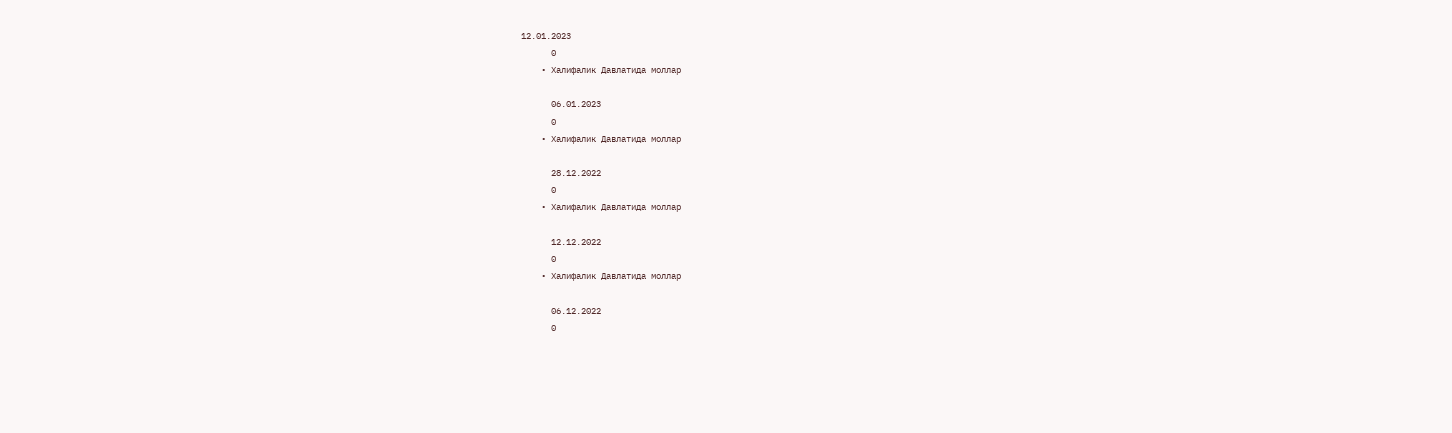12.01.2023
      0
    • Халифалик Давлатида моллар

      06.01.2023
      0
    • Халифалик Давлатида моллар

      28.12.2022
      0
    • Халифалик Давлатида моллар

      12.12.2022
      0
    • Халифалик Давлатида моллар

      06.12.2022
      0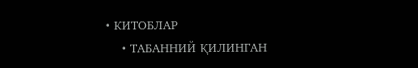• КИТОБЛАР
    • ТАБАННИЙ ҚИЛИНГАН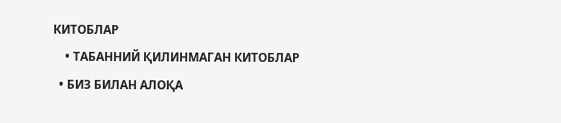КИТОБЛАР
    • ТАБАННИЙ ҚИЛИНМАГАН КИТОБЛАР
  • БИЗ БИЛАН АЛОҚА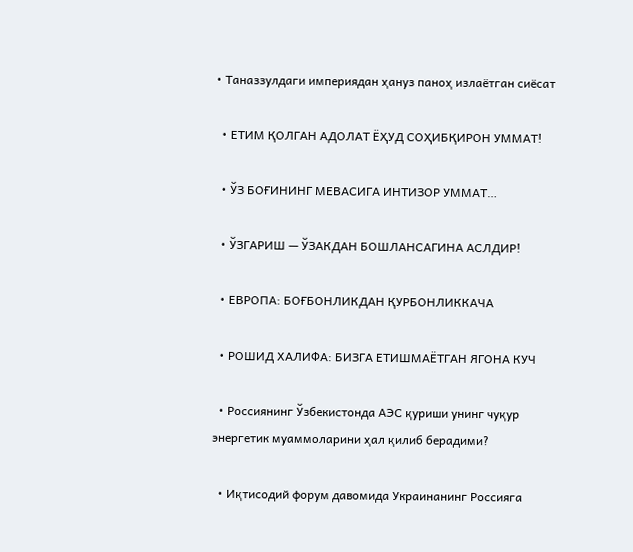• Таназзулдаги империядан ҳануз паноҳ излаётган сиёсат

  • ЕТИМ ҚОЛГАН АДОЛАТ ЁҲУД СОҲИБҚИРОН УММАТ!

  • ЎЗ БОҒИНИНГ МЕВАСИГА ИНТИЗОР УММАТ…

  • ЎЗГАРИШ — ЎЗАКДАН БОШЛАНСАГИНА АСЛДИР!

  • ЕВРОПА: БОҒБОНЛИКДАН ҚУРБОНЛИККАЧА

  • РОШИД ХАЛИФА: БИЗГА ЕТИШМАЁТГАН ЯГОНА КУЧ

  • Россиянинг Ўзбекистонда АЭС қуриши унинг чуқур энергетик муаммоларини ҳал қилиб берадими?

  • Иқтисодий форум давомида Украинанинг Россияга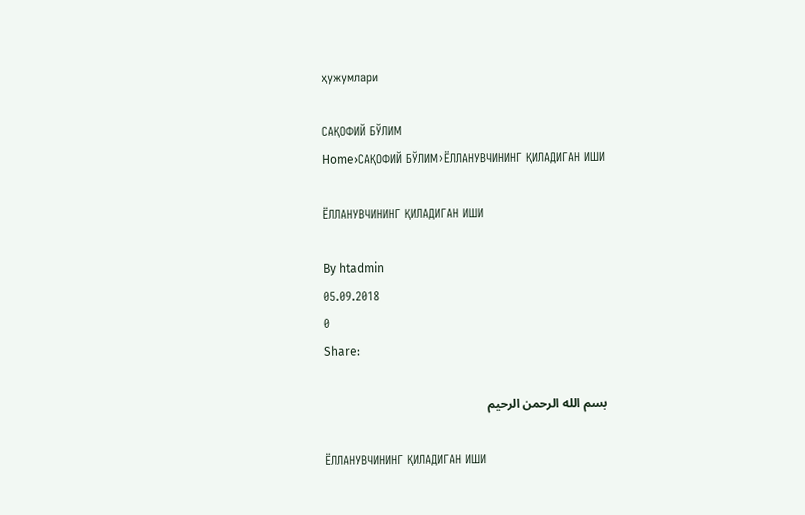ҳужумлари

САҚОФИЙ БЎЛИМ
Home›САҚОФИЙ БЎЛИМ›ЁЛЛАНУВЧИНИНГ ҚИЛАДИГАН ИШИ

ЁЛЛАНУВЧИНИНГ ҚИЛАДИГАН ИШИ

By htadmin
05.09.2018
0
Share:

بسم الله الرحمن الرحيم

ЁЛЛАНУВЧИНИНГ ҚИЛАДИГАН ИШИ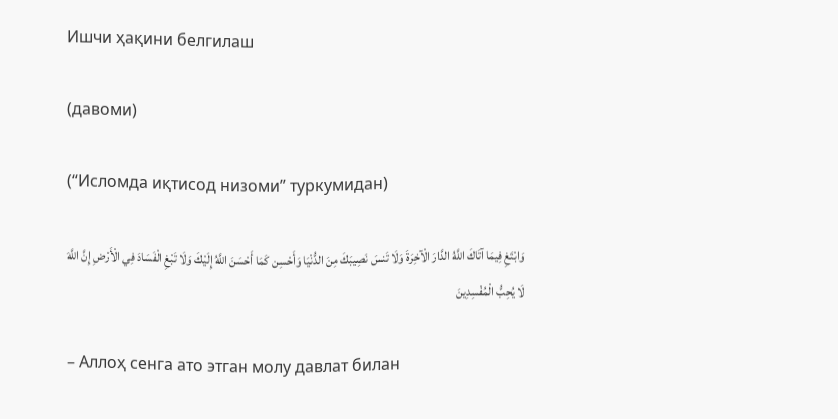Ишчи ҳақини белгилаш

(давоми)

(“Исломда иқтисод низоми” туркумидан)

وَابْتَغِ فِيمَا آتَاكَ اللَّهُ الدَّارَ الْآخِرَةَ وَلَا تَنسَ نَصِيبَكَ مِنَ الدُّنْيَا وَأَحْسِن كَمَا أَحْسَنَ اللَّهُ إِلَيْكَ وَلَا تَبْغِ الْفَسَادَ فِي الْأَرْضِ إِنَّ اللَّهَ لَا يُحِبُّ الْمُفْسِدِينَ

– Аллоҳ сенга ато этган молу давлат билан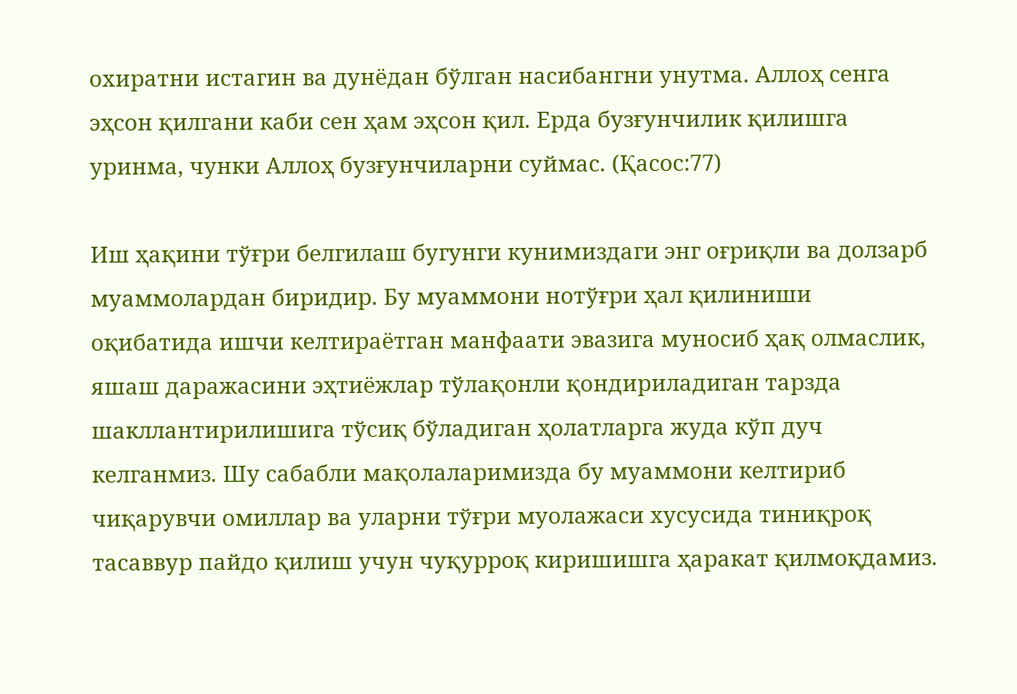охиратни истагин ва дунёдан бўлган насибангни унутма. Аллоҳ сенга эҳсон қилгани каби сен ҳам эҳсон қил. Ерда бузғунчилик қилишга уринма, чунки Аллоҳ бузғунчиларни суймас. (Қасос:77)

Иш ҳақини тўғри белгилаш бугунги кунимиздаги энг оғриқли ва долзарб муаммолардан биридир. Бу муаммони нотўғри ҳал қилиниши оқибатида ишчи келтираётган манфаати эвазига муносиб ҳақ олмаслик, яшаш даражасини эҳтиёжлар тўлақонли қондириладиган тарзда шакллантирилишига тўсиқ бўладиган ҳолатларга жуда кўп дуч келганмиз. Шу сабабли мақолаларимизда бу муаммони келтириб чиқарувчи омиллар ва уларни тўғри муолажаси хусусида тиниқроқ тасаввур пайдо қилиш учун чуқурроқ киришишга ҳаракат қилмоқдамиз.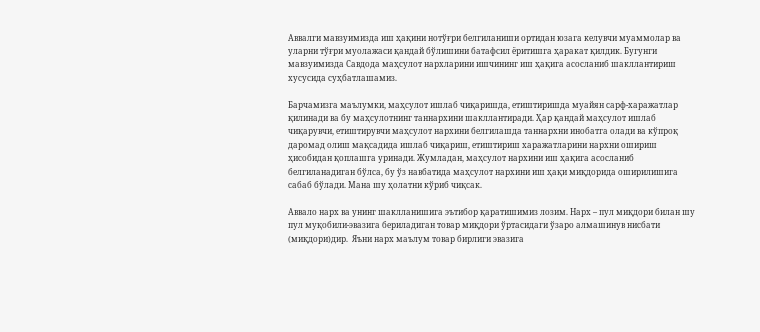Аввалги мавзуимизда иш ҳақини нотўғри белгиланиши ортидан юзага келувчи муаммолар ва уларни тўғри муолажаси қандай бўлишини батафсил ёритишга ҳаракат қилдик. Бугунги мавзуимизда Савдода маҳсулот нархларини ишчининг иш ҳақига асосланиб шакллантириш хусусида суҳбатлашамиз.

Барчамизга маълумки, маҳсулот ишлаб чиқаришда, етиштиришда муайян сарф-харажатлар қилинади ва бу маҳсулотнинг таннархини шакллантиради. Ҳар қандай маҳсулот ишлаб чиқарувчи, етиштирувчи маҳсулот нархини белгилашда таннархни инобатга олади ва кўпроқ даромад олиш мақсадида ишлаб чиқариш, етиштириш харажатларини нархни ошириш ҳисобидан қоплашга уринади. Жумладан, маҳсулот нархини иш ҳақига асосланиб белгиланадиган бўлса, бу ўз навбатида маҳсулот нархини иш ҳақи миқдорида оширилишига сабаб бўлади. Мана шу ҳолатни кўриб чиқсак.

Аввало нарх ва унинг шаклланишига эътибор қаратишимиз лозим. Нарх – пул миқдори билан шу пул муқобили-эвазига бериладиган товар миқдори ўртасидаги ўзаро алмашинув нисбати (миқдори)дир.  Яъни нарх маълум товар бирлиги эвазига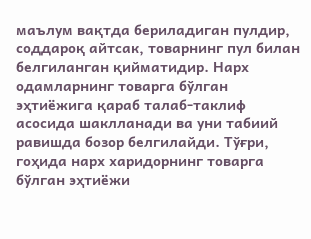маълум вақтда бериладиган пулдир, соддароқ айтсак, товарнинг пул билан белгиланган қийматидир. Нарх одамларнинг товарга бўлган эҳтиёжига қараб талаб-таклиф асосида шаклланади ва уни табиий равишда бозор белгилайди. Тўғри, гоҳида нарх харидорнинг товарга бўлган эҳтиёжи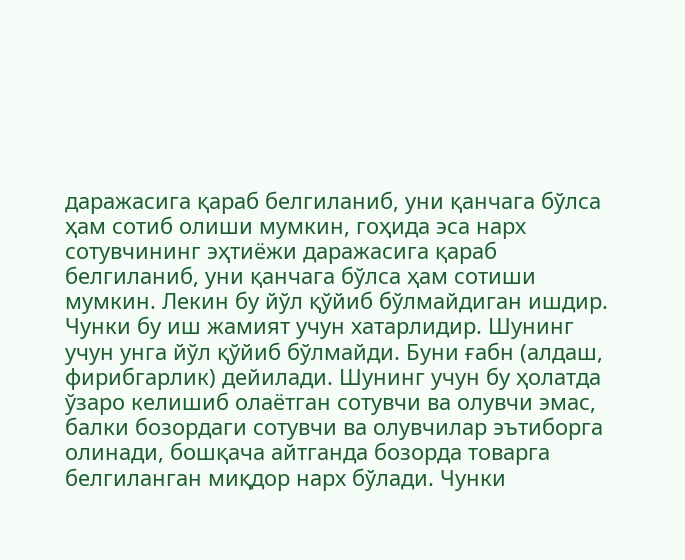даражасига қараб белгиланиб, уни қанчага бўлса ҳам сотиб олиши мумкин, гоҳида эса нарх сотувчининг эҳтиёжи даражасига қараб белгиланиб, уни қанчага бўлса ҳам сотиши мумкин. Лекин бу йўл қўйиб бўлмайдиган ишдир. Чунки бу иш жамият учун хатарлидир. Шунинг учун унга йўл қўйиб бўлмайди. Буни ғабн (алдаш, фирибгарлик) дейилади. Шунинг учун бу ҳолатда ўзаро келишиб олаётган сотувчи ва олувчи эмас, балки бозордаги сотувчи ва олувчилар эътиборга олинади, бошқача айтганда бозорда товарга белгиланган миқдор нарх бўлади. Чунки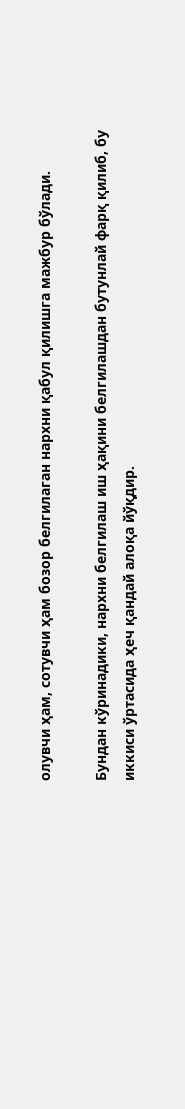олувчи ҳам, сотувчи ҳам бозор белгилаган нархни қабул қилишга мажбур бўлади.

Бундан кўринадики, нархни белгилаш иш ҳақини белгилашдан бутунлай фарқ қилиб, бу иккиси ўртасида ҳеч қандай алоқа йўқдир.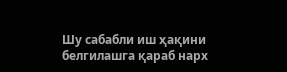Шу сабабли иш ҳақини белгилашга қараб нарх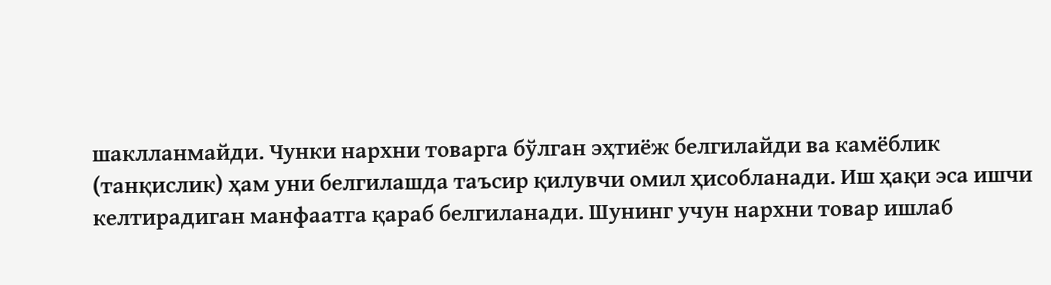шаклланмайди. Чунки нархни товарга бўлган эҳтиёж белгилайди ва камёблик (танқислик) ҳам уни белгилашда таъсир қилувчи омил ҳисобланади. Иш ҳақи эса ишчи келтирадиган манфаатга қараб белгиланади. Шунинг учун нархни товар ишлаб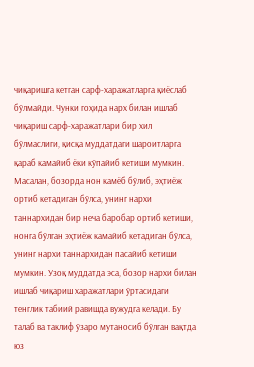чиқаришга кетган сарф-харажатларга қиёслаб бўлмайди. Чунки гоҳида нарх билан ишлаб чиқариш сарф-харажатлари бир хил бўлмаслиги, қисқа муддатдаги шароитларга қараб камайиб ёки кўпайиб кетиши мумкин. Масалан, бозорда нон камёб бўлиб, эҳтиёж ортиб кетадиган бўлса, унинг нархи таннархидан бир неча баробар ортиб кетиши, нонга бўлган эҳтиёж камайиб кетадиган бўлса, унинг нархи таннархидан пасайиб кетиши мумкин. Узоқ муддатда эса, бозор нархи билан ишлаб чиқариш харажатлари ўртасидаги тенглик табиий равишда вужудга келади. Бу талаб ва таклиф ўзаро мутаносиб бўлган вақтда юз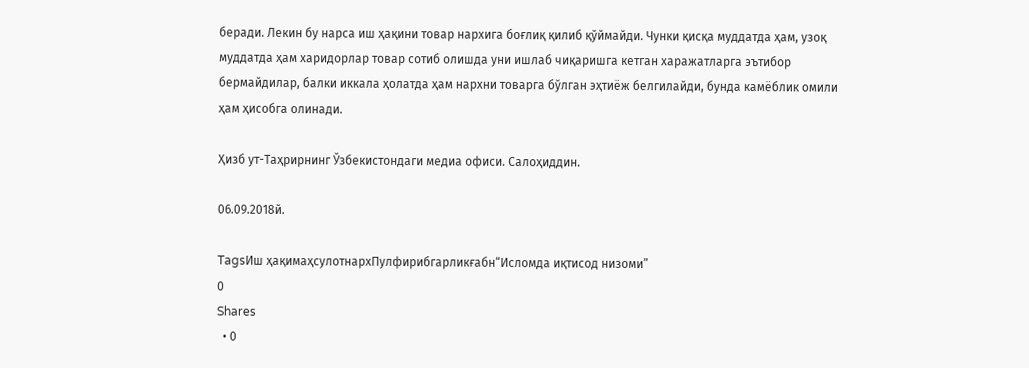беради. Лекин бу нарса иш ҳақини товар нархига боғлиқ қилиб қўймайди. Чунки қисқа муддатда ҳам, узоқ муддатда ҳам харидорлар товар сотиб олишда уни ишлаб чиқаришга кетган харажатларга эътибор бермайдилар, балки иккала ҳолатда ҳам нархни товарга бўлган эҳтиёж белгилайди, бунда камёблик омили ҳам ҳисобга олинади.

Ҳизб ут-Таҳрирнинг Ўзбекистондаги медиа офиси. Салоҳиддин.

06.09.2018й.

TagsИш ҳақимаҳсулотнархПулфирибгарликғабн“Исломда иқтисод низоми”
0
Shares
  • 0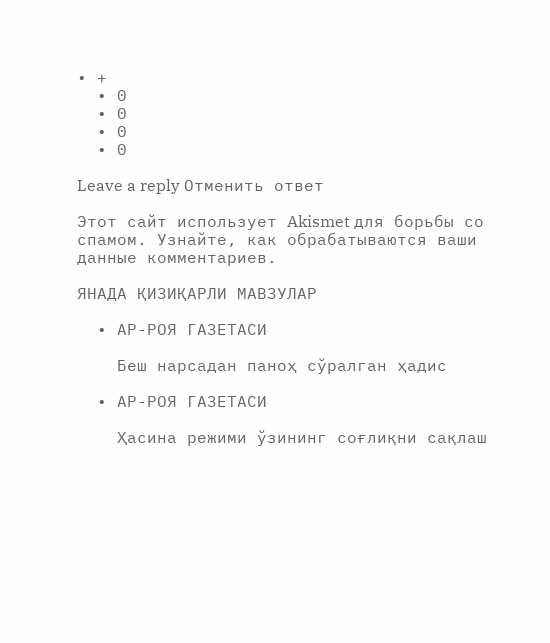• +
  • 0
  • 0
  • 0
  • 0

Leave a reply Отменить ответ

Этот сайт использует Akismet для борьбы со спамом. Узнайте, как обрабатываются ваши данные комментариев.

ЯНАДА ҚИЗИҚАРЛИ МАВЗУЛАР

  • АР-РОЯ ГАЗЕТАСИ

    Беш нарсадан паноҳ сўралган ҳадис

  • АР-РОЯ ГАЗЕТАСИ

    Ҳасина режими ўзининг соғлиқни сақлаш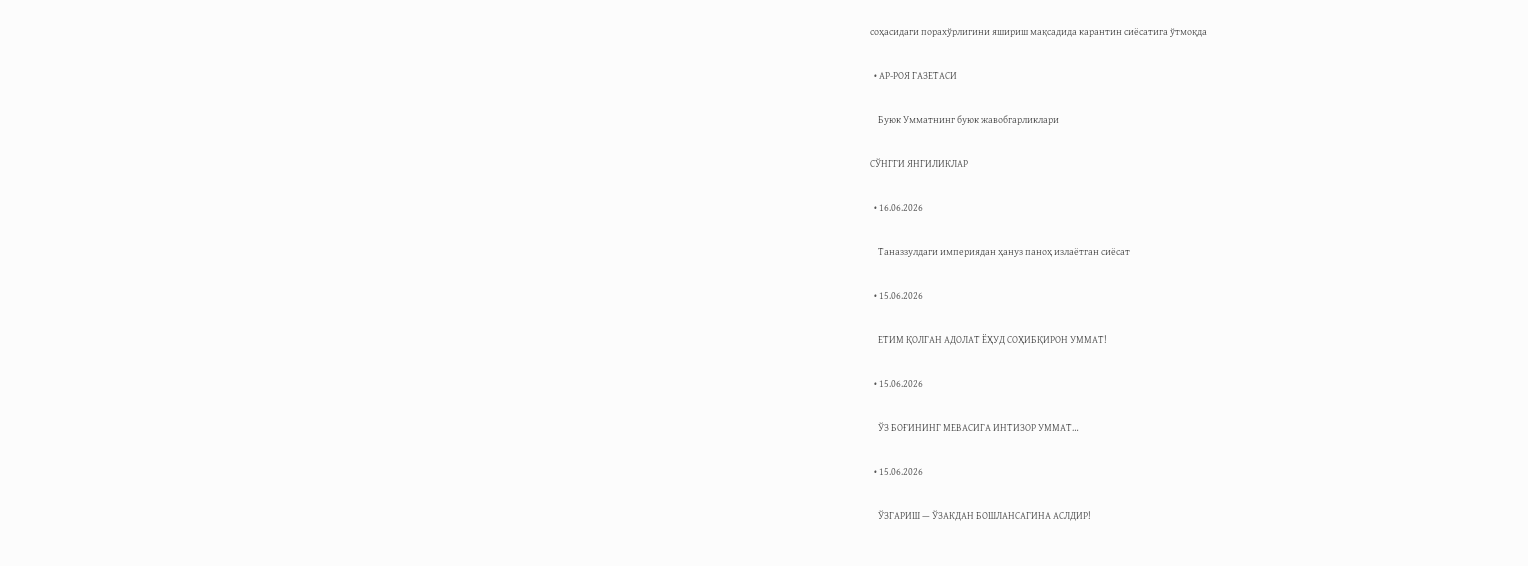соҳасидаги порахўрлигини яшириш мақсадида карантин сиёсатига ўтмоқда

  • АР-РОЯ ГАЗЕТАСИ

    Буюк Умматнинг буюк жавобгарликлари

СЎНГГИ ЯНГИЛИКЛАР

  • 16.06.2026

    Таназзулдаги империядан ҳануз паноҳ излаётган сиёсат

  • 15.06.2026

    ЕТИМ ҚОЛГАН АДОЛАТ ЁҲУД СОҲИБҚИРОН УММАТ!

  • 15.06.2026

    ЎЗ БОҒИНИНГ МЕВАСИГА ИНТИЗОР УММАТ…

  • 15.06.2026

    ЎЗГАРИШ — ЎЗАКДАН БОШЛАНСАГИНА АСЛДИР!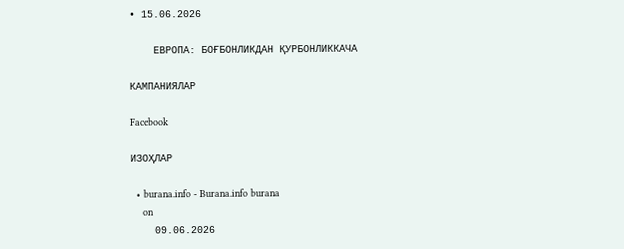• 15.06.2026

    ЕВРОПА: БОҒБОНЛИКДАН ҚУРБОНЛИККАЧА

КАМПАНИЯЛАР

Facebook

ИЗОҲЛАР

  • burana.info - Burana.info burana
    on
    09.06.2026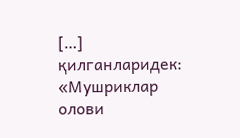[…] қилганларидек: «Мушриклар олови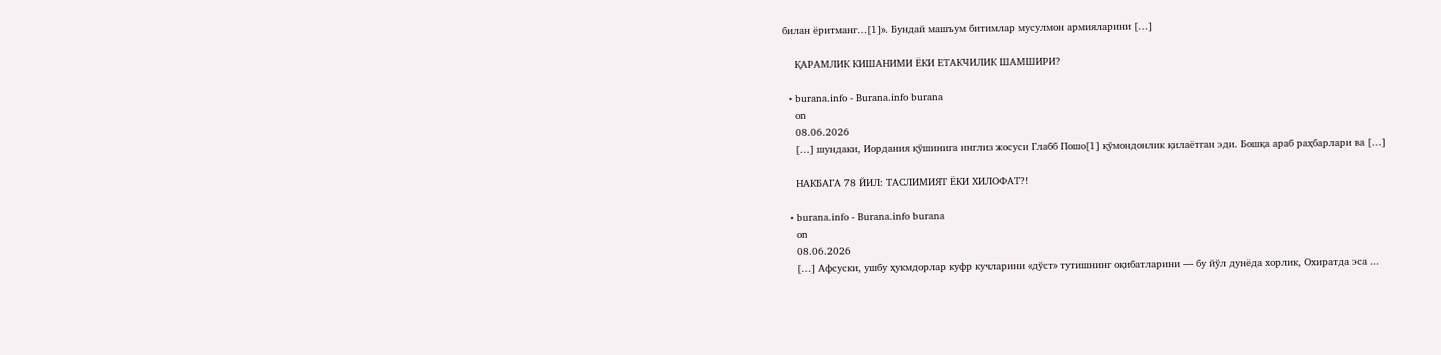билан ёритманг…[1]». Бундай машъум битимлар мусулмон армияларини […]

    ҚАРАМЛИК КИШАНИМИ ЁКИ ЕТАКЧИЛИК ШАМШИРИ?

  • burana.info - Burana.info burana
    on
    08.06.2026
    […] шундаки, Иордания қўшинига инглиз жосуси Глабб Пошо[1] қўмондонлик қилаётган эди. Бошқа араб раҳбарлари ва […]

    НАКБАГА 78 ЙИЛ: ТАСЛИМИЯТ ЁКИ ХИЛОФАТ?!

  • burana.info - Burana.info burana
    on
    08.06.2026
    […] Афсуски, ушбу ҳукмдорлар куфр кучларини «дўст» тутишнинг оқибатларини — бу йўл дунёда хорлик, Охиратда эса ...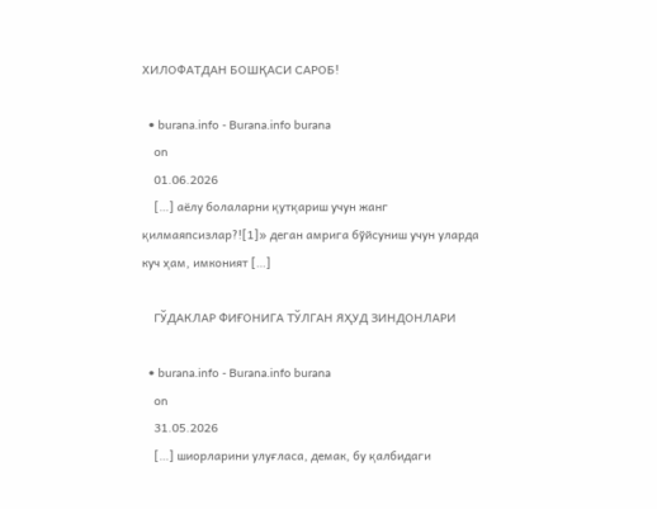ХИЛОФАТДАН БОШҚАСИ САРОБ!

  • burana.info - Burana.info burana
    on
    01.06.2026
    […] аёлу болаларни қутқариш учун жанг қилмаяпсизлар?![1]» деган амрига бўйсуниш учун уларда куч ҳам, имконият […]

    ГЎДАКЛАР ФИҒОНИГА ТЎЛГАН ЯҲУД ЗИНДОНЛАРИ

  • burana.info - Burana.info burana
    on
    31.05.2026
    […] шиорларини улуғласа, демак, бу қалбидаги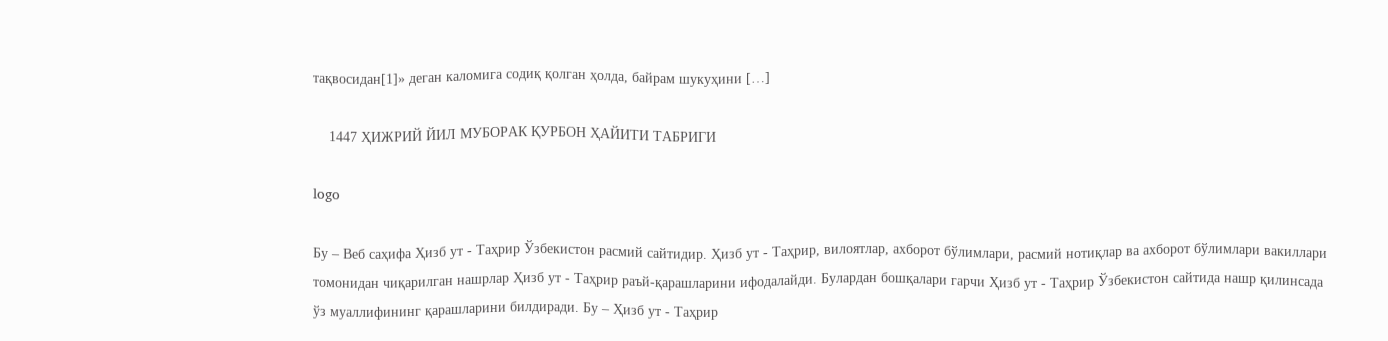тақвосидан[1]» деган каломига содиқ қолган ҳолда, байрам шукуҳини […]

    1447 ҲИЖРИЙ ЙИЛ МУБОРАК ҚУРБОН ҲАЙИТИ ТАБРИГИ

logo

Бу – Веб саҳифа Ҳизб ут - Таҳрир Ўзбекистон расмий сайтидир. Ҳизб ут - Таҳрир, вилоятлар, ахборот бўлимлари, расмий нотиқлар ва ахборот бўлимлари вакиллари томонидан чиқарилган нашрлар Ҳизб ут - Таҳрир раъй-қарашларини ифодалайди. Булардан бошқалари гарчи Ҳизб ут - Таҳрир Ўзбекистон сайтида нашр қилинсада ўз муаллифининг қарашларини билдиради. Бу – Ҳизб ут - Таҳрир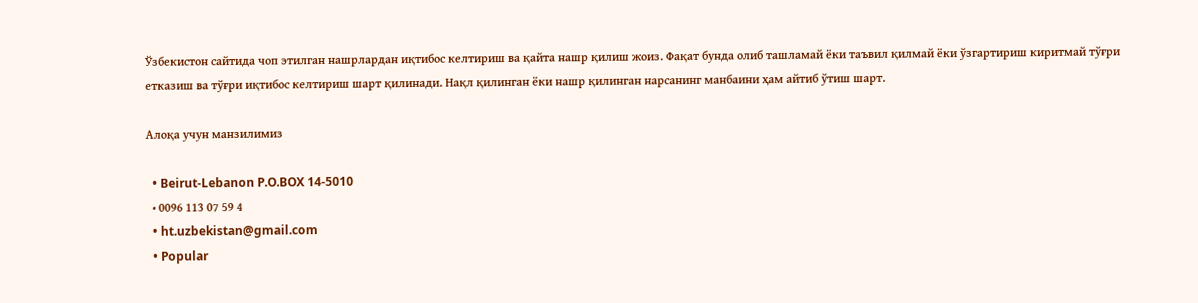Ўзбекистон сайтида чоп этилган нашрлардан иқтибос келтириш ва қайта нашр қилиш жоиз. Фақат бунда олиб ташламай ёки таъвил қилмай ёки ўзгартириш киритмай тўғри етказиш ва тўғри иқтибос келтириш шарт қилинади. Нақл қилинган ёки нашр қилинган нарсанинг манбаини ҳам айтиб ўтиш шарт.

Алоқа учун манзилимиз

  • Beirut-Lebanon P.O.BOX 14-5010
  • 0096 113 07 59 4
  • ht.uzbekistan@gmail.com
  • Popular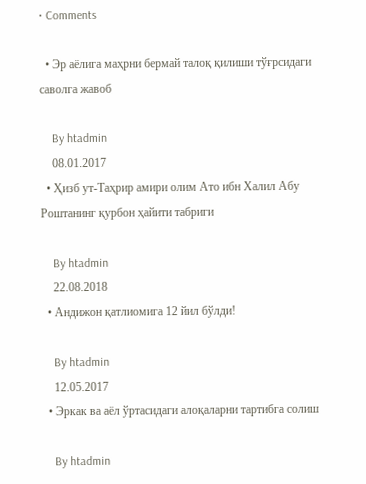• Comments

  • Эр аёлига маҳрни бермай талоқ қилиши тўғрсидаги саволга жавоб

    By htadmin
    08.01.2017
  • Ҳизб ут-Таҳрир амири олим Ато ибн Халил Абу Роштанинг қурбон ҳайити табриги

    By htadmin
    22.08.2018
  • Андижон қатлиомига 12 йил бўлди!

    By htadmin
    12.05.2017
  • Эркак ва аёл ўртасидаги алоқаларни тартибга солиш

    By htadmin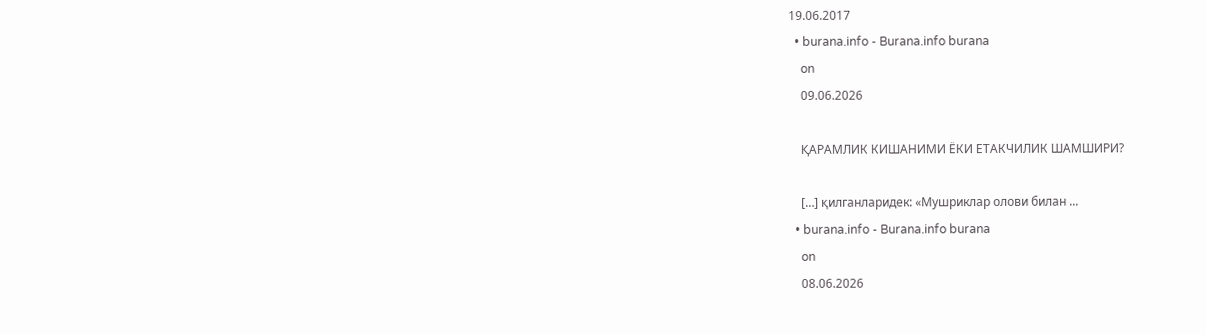19.06.2017
  • burana.info - Burana.info burana
    on
    09.06.2026

    ҚАРАМЛИК КИШАНИМИ ЁКИ ЕТАКЧИЛИК ШАМШИРИ?

    […] қилганларидек: «Мушриклар олови билан ...
  • burana.info - Burana.info burana
    on
    08.06.2026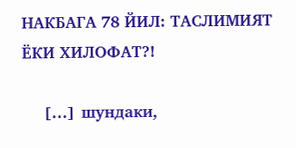НАКБАГА 78 ЙИЛ: ТАСЛИМИЯТ ЁКИ ХИЛОФАТ?!

    […] шундаки,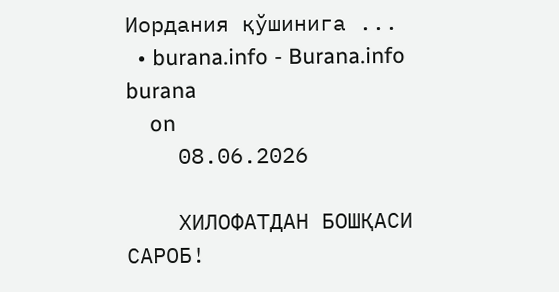Иордания қўшинига ...
  • burana.info - Burana.info burana
    on
    08.06.2026

    ХИЛОФАТДАН БОШҚАСИ САРОБ!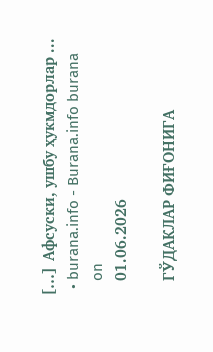[…] Афсуски, ушбу ҳукмдорлар ...
  • burana.info - Burana.info burana
    on
    01.06.2026

    ГЎДАКЛАР ФИҒОНИГА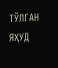ТЎЛГАН ЯҲУД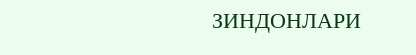ЗИНДОНЛАРИ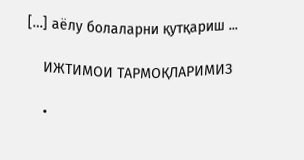[…] аёлу болаларни қутқариш ...

    ИЖТИМОИ ТАРМОҚЛАРИМИЗ

    •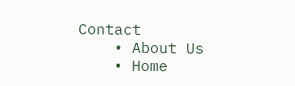Contact
    • About Us
    • Home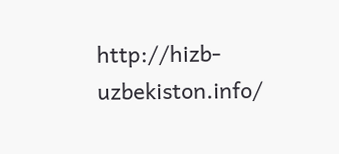http://hizb-uzbekiston.info/